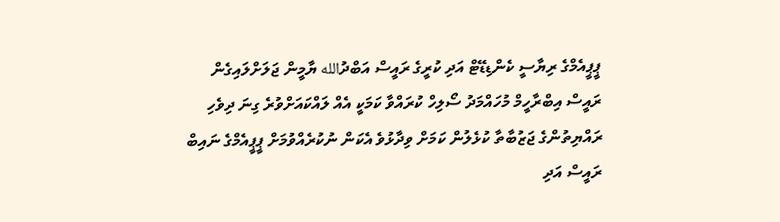ޕީޕީއެމްގެ ރިޔާސީ ކެންޑިޑޭޓް އަދި ކުރީގެ ރައީސް އަބްދުالله ޔާމީން ޖަލަށްލައިގެން ރައީސް އިބްރާހީމް މުހައްމަދު ސޯލިހް ކުރައްވާ ކަމަކީ އެއް ލައްކައަށްވުރެ ގިނަ ދިވެހި ރައްޔިތުންގެ ޖަޒުބާތާ ކުޅެލުން ކަމަށް ވިދާޅުވެ އެކަން ނުކުރެއްވުމަށް ޕީޕީއެމްގެ ނައިބް ރައީސް އަދި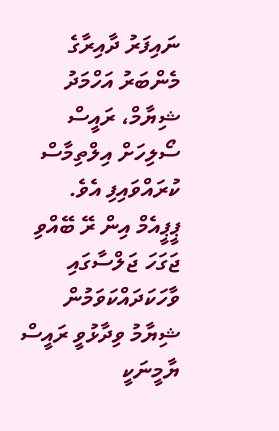ނައިފަރު ދާއިރާގެ މެންބަރު އަހްމަދު ޝިޔާމް، ރައީސް ސޯލިހަށް އިލްތިމާސް ކުރައްވައިފި އެވެ.
ޕީޕީއެމް އިން ރޭ ބޭއްވި ޖަގަހަ ޖަލްސާގައި ވާހަކަދައްކަވަމުން ޝިޔާމު ވިދާޅުވީ ރައީސް ޔާމީނަކީ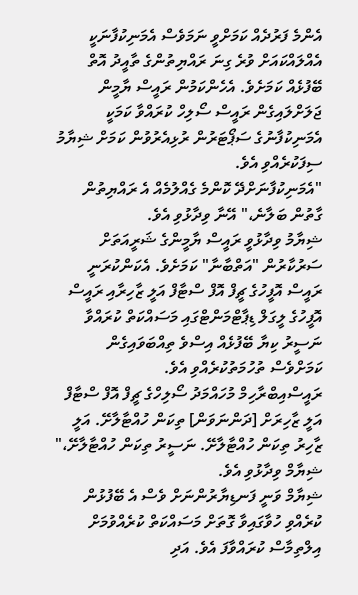އެންމެ ފަރުދެއް ކަމަށްވީ ނަމަވެސް އެމަނިކުފާނަކީ އެއްލައްކައަށް ވުރެ ގިނަ ރައްޔިތުންގެ ތާއީދު އޮތް ބޭފުޅެއް ކަމަށެވެ. އެހެންކަމުން ރައީސް ޔާމީން ޖަލަށްލައިގެން ރައީސް ސޯލިހް ކުރައްވާ ކަމަކީ އެމަނިކުފާނުގެ ސަޕޯޓަރުން ރުޅިއެރުވުން ކަމަށް ޝިޔާމު ސިފަކުރެއްވި އެވެ.
"އެމަނިކުފާނަށްދޭ ކޮންމެ ގެއްލުމެއް އެ ރައްޔިތުން ގާތުން ބަލާނެ،" އޭނާ ވިދާޅުވި އެވެ.
ޝިޔާމު ވިދާޅުވީ ރައީސް ޔާމީންގެ ޝަރީއަތަށް ސަރުކާރުން "އަތްބާނާ" ކަމަށެވެ. އެކަންކުރަނީ ރައީސް އޮފީހުގެ ޗީފް އޮފް ސްޓާފް އަލީ ޒާހިރާއި ރައީސް އޮފީހުގެ ލީގަލް ޑިޕާޓްމަންޓްގައި މަސައްކަތް ކުރައްވާ ނަސީރު ކިޔާ ބޭފުޅެއް އިސްވެ ތިއްބަވައިގެން ކަމަށްވެސް ތުހުމަތުކުރެއްވި އެވެ.
ރައީސްއިބްރާހިމް މުހައްމަދު ސޯލިހްގެ ޗީފް އޮފް ސްޓާފް އަލީ ޒާހިރަށް [ދަންނަވަން] ތިކަން ހުއްޓާލާށޭ. އަލީ ޒާހިރު ތިކަން ހުއްޓާލާށޭ. ނަސީރު ތިކަން ހުއްޓާލާށޭ،" ޝިޔާމް ވިދާޅުވި އެވެ.
ޝިޔާމް ވަނީ ފަނޑިޔާރުންނަށް ވެސް އެ ބޭފުޅުން ކުރެއްވި ހުވާގައިވާ ގޮތަށް މަސައްކަތް ކުރެއްވުމަށް އިލްތިމާސް ކުރައްވާފަ އެވެ. އަދި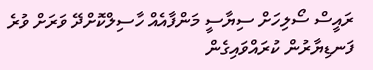ރައީސް ސޯލިހަށް ސިޔާސީ މަންފާއެއް ހާސިލްކޮށްދޭ ވަރަށް ވުރެ ފަނޑިޔާރުން ކުރައްވައިގެން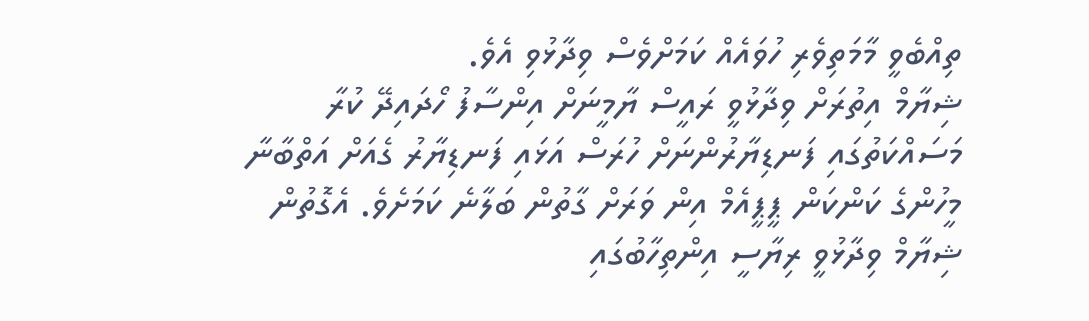ތިއްބެވީ މާމަތިވެރި ހުވައެއް ކަމަށްވެސް ވިދާޅުވި އެވެ.
ޝިޔާމް އިތުރަށް ވިދާޅުވީ ރައީސް ޔާމީނަށް އިންސާފު ހޯދައިދޭ ކުރާ މަސައްކަތުގައި ފަނޑިޔާރުންނަށް ހުރަސް އަޅައި ފަނޑިޔާރު ގެއަށް އަތްބާނާ މީހުންގެ ކަންކަން ޕީޕީއެމް އިން ވަރަށް ގާތުން ބަލާނެ ކަމަށެވެ. އެގޮތުން ޝިޔާމް ވިދާޅުވީ ރިޔާސީ އިންތިހާބުގައި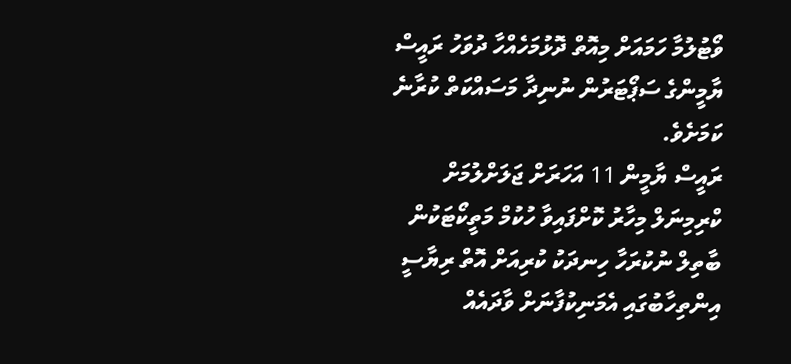ވޯޓުލުމާ ހަމައަށް މިއޮތް ދޮޅުމަހެއްހާ ދުވަހު ރައީސް ޔާމީންގެ ސަޕޯޓަރުން ނުނިދާ މަސައްކަތް ކުރާނެ ކަމަށެވެ.
ރައީސް ޔާމީން 11 އަހަރަށް ޖަލަށްލުމަށް ކްރިމިނަލް މިހާރު ކޮށްފައިވާ ހުކުމް މަތީކޯޓަކުން ބާތިލް ނުކުރަހާ ހިނދަކު ކުރިއަށް އޮތް ރިޔާސީ އިންތިހާބުގައި އެމަނިކުފާނަށް ވާދައެއް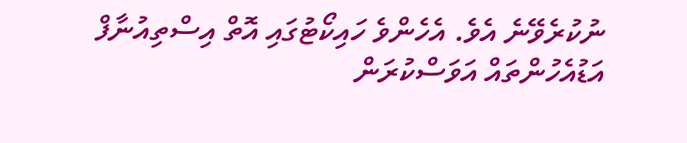ނުކުރެވޭނެ އެވެ. އެހެންވެ ހައިކޯޓުގައި އޮތް އިސްތިއުނާފް އަޑުއެހުންތައް އަވަސްކުރަން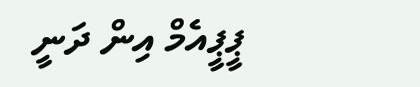ޕީޕީއެމް އިން ދަނީ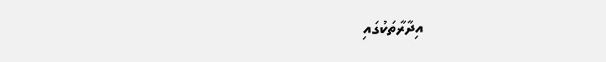އިދާރާތަކުގައި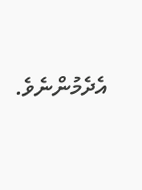އެދެމުންނެވެ.